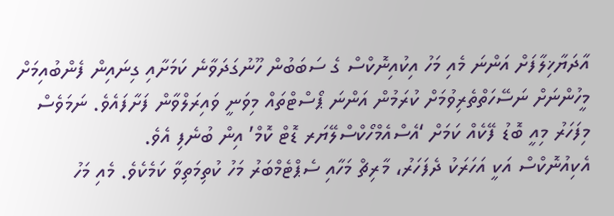އާދަޔާޚިލާފަށް އަންނަ މެއި މަހު އިކުއިނޮކްސް ގެ ސަބަބުން ހޫނުގަދަވާނެ ކަމަށާއި ގިނައިން ފެންބުއިމަށް މީހުންނަށް ނަސޭހަތްތެރިވުމަށް ކުރަމުން އަންނަ ޕޯސްޓްތައް މިވަނީ ވައިރަލްވާން ފަށާފައެވެ. ނަމަވެސް މިފަހަރު މިއީ ބޮޑު ފޭކެއް ކަމަށް ‘އެސްއެމްހޯކްސްލޭޔަރ ޑޮޓް ކޮމް’ އިން ބުނެފި އެވެ.
އެކިއުނޮކްސް އަކީ އަހަރަކު ދެފަހަރު، މާރިޗް މަހާއި ސެޕްޓެމްބަރު މަހު ކުތިމަތިވާ ކަމެކެވެ. މެއި މަހު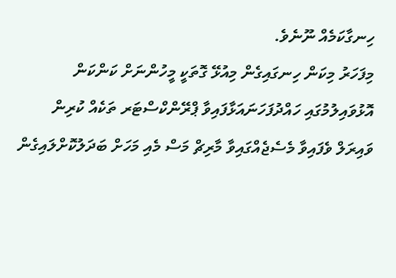ހިނގާކަމެއް ނޫނެވެ.
މިފަހަރު މިކަން ހިނގައިގެން މިއުޅޭ ގޮތަކީ މީހުންނަށް ކަންކަން އޮޅުވައިލުމުގައި ހައްދުފަހަނައަޅާފައިވާ ޕްރޭންކްސްޓަރ ތަކެއް ކުރިން ވައިރަލް ވެފައިވާ މެސެޖެއްގައިވާ މާރިޗް މަސް މެއި މަހަށް ބަދަލުކޮށްލައިގެން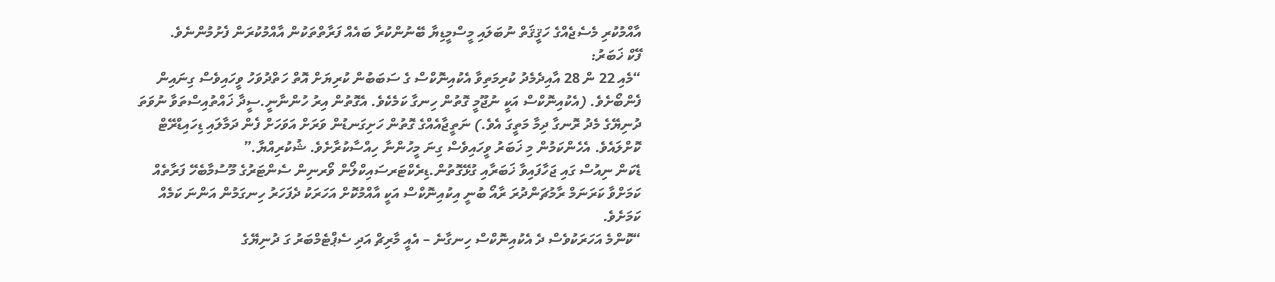އާއްމުކުރި މެސެޖެއްގެ ހަޤީޤަތް ނުބަލައި މީސްމީޑިޔާ ބޭނުންކުރާ ބައެއް ފަރާތްތަކުން އާއްމުކުރަން ފެށުމުންނެވެ.
ފޭކް ޚަބަރު:
“މެއި 22 ން 28 އާއިދެމެދު ކުރިމަތިވާ އެކުއިނޮކްސް ގެ ސަބަބުން ކުރިޔަށް އޮތް ހަތްދުވަހު ވީހައިވެސް ގިނައިން ފެންބޯށެވެ. (އެކުއިނޮކްސް އަކީ ނުޖޫމީ ގޮތުން ހިނގާ ކަމެކެވެ. އެގޮތުން އިރު ހުންނާނީ.ސީދާ ޚައްތުއިސްތަވާ ނުވަތަ ދުނިޔޭގެ މެދު ރޮނގާ ދިމާ މަތީގަ އެވެ.) ނަތީޖާއެއްގެ ގޮތުން ހަށިގަނޑުން ވަރަށް އަވަހަށް ފެން ދަމާލައި ޑިހައިޑްރޭޓް ކޮށްލައެވެ. އެހެންކަމުން މި ޚަބަރު ވީހައިވެސް ގިނަ މީހުންނާ ހިއްސާކުރާށެވެ. ޝުކުރިއްޔާ.”
ޑެކަން ނިއުސް ގައި ޖަހާފައިވާ ޚަބަރާއި ގުޅޭގޮތުން.ޑިރެކްޓަރސައިކްލޯން ވޯރނިން ސެންޓަރުގެ މޫސުމާބެހޭ ފަރާތެއް ކަމަށްވާ ކަރަނަމް ރާމުޗަންދުރަ ރާއޯ ބުނީ އިކުއިނޮކްސް އަކީ އާއްމުކޮށް އަހަރަކު ދެފަހަރު ހިނގަމުން އަންނަ ކަމެއް ކަމަށެވެ.
“ކޮންމެ އަހަރަކުވެސް ދެ އެކުއިނޮކްސް ހިނގާނެ – އެއީ މާރިޗް އަދި ސެޕްޓެމްބަރު ގަ ދުނިޔޭގެ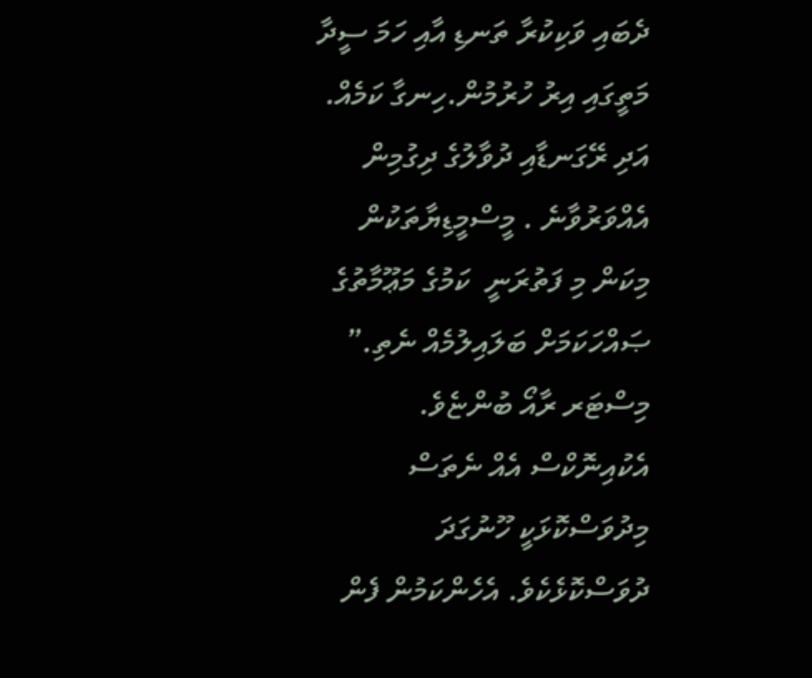ދެބައި ވަކިކުރާ ތަނޑި އާއި ހަމަ ސީދާ މަތީގައި އިރު ހުރުމުން.ހިނގާ ކަމެއް. އަދި ރޭގަނޑާއި ދުވާލުގެ ދިގުމިން އެއްވަރުވާނެ . މީސްމީޑިޔާތަކުން މިކަން މި ފަތުރަނީ  ކަމުގެ މަޢޫމާތުގެ ޞައްހަކަމަށް ބަލައިލުމެއް ނެތި.” މިސްޓަރ ރާއޯ ބުންޏެވެ.
އެކުއިނޮކްސް އެއް ނެތަސް މިދުވަސްކޮޅަކީ ހޫނުގަދަ ދުވަސްކޮޅެކެވެ. އެހެންކަމުން ފެން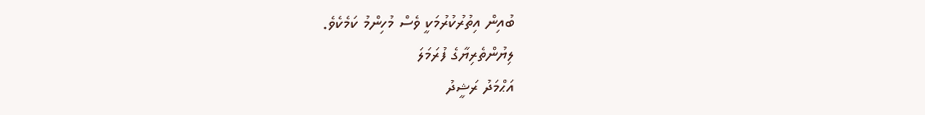ބުއިން އިތުރުކުރުމަކީ ވެސް މުހިންމު ކަމެކެވެ.
ލިޔުންތެރިޔާގެ ފުރަމަލަ
އަޙްމަދު ރަޝީދު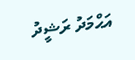އަޙްމަދު ރަޝީދު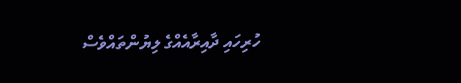ހުރިހައި ދާއިރާއެއްގެ ލިޔުންތައްވެސް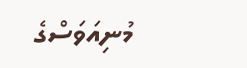މުނިއަވަސްގެ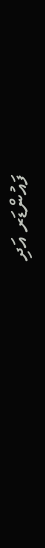ފައުންޑަރ އަދި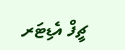ޗީފް އެޑިޓަރ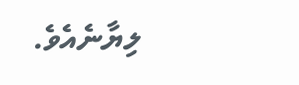ލިޔާނެއެވެ.